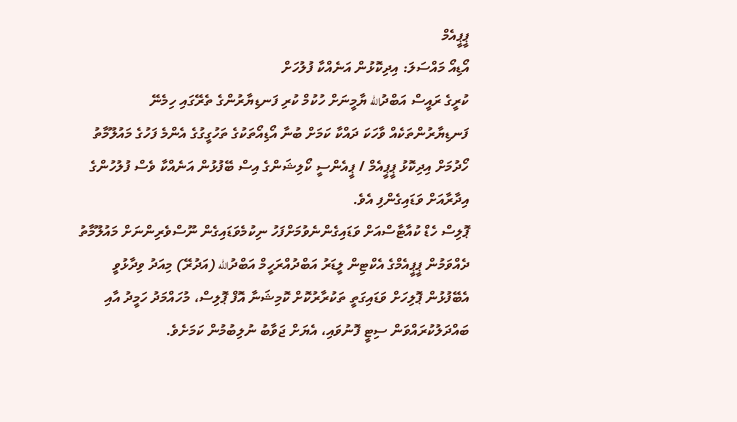ޕީޕީއެމް
އޯޑިއޯ މައްސަލަ: އިދިކޮޅުން އަނެއްކާ ފުލުހަށް
ކުރީގެ ރައީސް އަބްދުالله ޔާމީނަށް ހުކުމް ކުރި ފަނޑިޔާރުންގެ ތެރޭގައި ހިމެނޭ ފަނޑިޔާރުންތަކެއް ވާހަކަ ދައްކާ ކަމަށް ބުނާ އޯޑިއޯތަކުގެ ތަހުގީގުގެ އެންމެ ފަހުގެ މައުލޫމާތު ހޯދުމަށް އިދިކޮޅު ޕީޕީއެމް / ޕީއެންސީ ކޯލިޝަންގެ އިސް ބޭފުޅުން އަނެއްކާ ވެސް ފުލުހުންގެ އިދާރާއަށް ވަޑައިގެންފި އެވެ.
ޕޮލިސް ހެޑް ކުއާޓާސްއަށް ވަޑައިގެންނެވުމަށްފަހު ނިކުމެވަޑައިގެން ނޫސްވެރިންނަށް މައުލޫމާތު ދެއްވަމުން ޕީޕީއެމްގެ އެކްޓިން ލީޑަރު އަބްދުއްރަހީމް އަބްދުالله (އަދުރޭ) މިއަދު ވިދާޅުވީ އެބޭފުޅުން ޕޮލިހަށް ވަޑައިގަތީ ތަކުރާރުކޮށް ކޮމިޝަނާ އޮފް ޕޮލިސް، މުހައްމަދު ހަމީދު އާއި ބައްދަލުކުރައްވަން ސިޓީ ފޮނުވައި، އެޔަށް ޖަވާބު ނުލިބުމުން ކަމަށެވެ.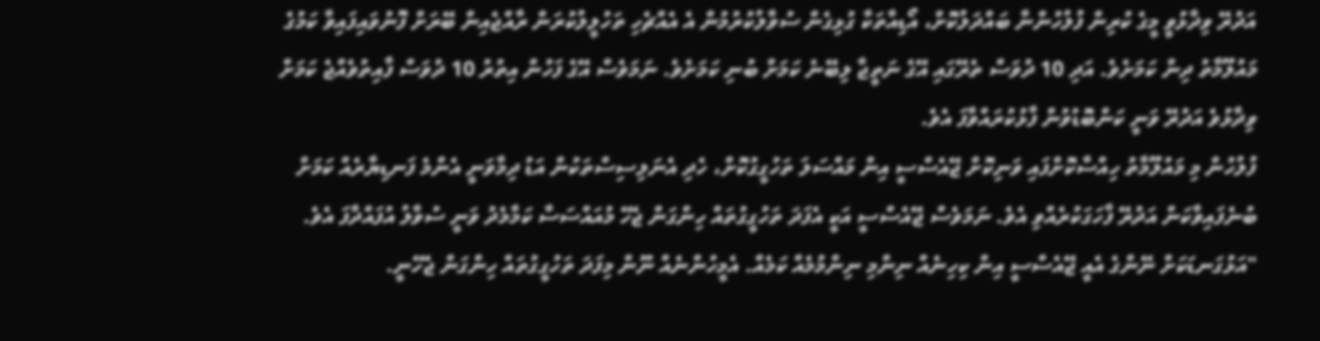އަދުރޭ ވިދާޅުވީ މީގެ ކުރިން ފުލުހުންނާ ބައްދަލުކޮށް، އޯޑިއާތަކާ ގުޅިގެން ސުވާލުކުރުމުން އެ އެއްޗެހި ތަހުލީލުކުރަން ރާއްޖެއިން ބޭރަށް ފޮނުވައިފައިވާ ކަމުގެ މައުލޫމާތު ދިން ކަމަށެވެ. އަދި 10 ދުވަސް ތެރޭގައި އޭގެ ނަތީޖާ ލިބޭނެ ކަމަށް ބުނި ކަމަށެވެ. ނަމަވެސް އޭގެ ފަހުން އިތުރު 10 ދުވަސް ފާއިތުވެއްޖެ ކަމަށް ވިދާޅުވެ އަދުރޭ ވަނީ ކަންބޮޑުވުން ފާޅުކުރައްވާފަ އެވެ.
ފުލުހުން މި މައުލޫމާތު ހިއްސާކޮށްފައި ވަނިކޮށް ޖޭއެސްސީ އިން މައްސަލަ ތަހުގީގުކޮށް، ހެދި އެނަލިސިސްތަކުން އަޑު ދިމާވަނީ އެންމެ ފަނޑިޔާރެއް ކަމަށް ބުނެފައިވާކަން އަދުރޭ ފާހަގަކުރެއްވި އެވެ. ނަމަވެސް ޖޭއެސްސީ އަކީ އެފަދަ ތަހުގީގުތައް ހިންގަން ޖެހޭ މުއައްސަސާ ކަމާމެދު ވަނީ ސުވާލު އުފައްދާފަ އެވެ.
"އަޅުގަނޑަކަށް ނޭންގެ އެއީ ޖޭއެސްސީ އިން ކިހިނެއް ނިންމި ނިންމުމެއް ކަމެއް. އެމީހުންނެއް ނޫން މިފަދަ ތަހުގީގުތައް ހިންގަން ޖެހޭނީ.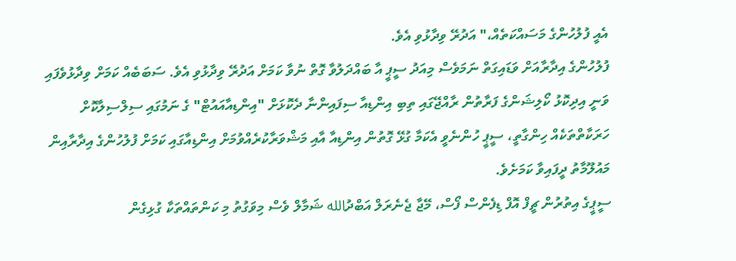އެއީ ފުލުހުންގެ މަސައްކަތެއް،" އަދުރޭ ވިދާޅުވި އެވެ.
ފުލުހުންގެ އިދާރާއަށް ވަޑައިގަތް ނަމަވެސް މިއަދު ސީޕީ އާ ބައްދަލުވާ ގޮތް ނުވާ ކަމަށް އަދުރޭ ވިދާޅުވި އެވެ. ސަބަބެއް ކަމަށް ވިދާޅުވެފައި ވަނީ އިދިކޮޅު ކޯލިޝަންގެ ފަރާތުން ރާއްޖޭގައި ތިބި އިންޑިއާ ސިފައިންނާ ދެކޮޅަށް "އިންޑިއާއައުޓް" ގެ ނަމުގައި ސިލްސިލާކޮށް ހަރަކާތްތަކެއް ހިންގާތީ، ސީޕީ ހުންނެވީ އެކަމާ ގުޅޭ ގޮތުން އިންޑިއާ އާއި މަޝްވަރާކުރެއްވުމަށް އިންޑިއާގައި ކަމަށް ފުލުހުންގެ އިދާރާއިން މައުލޫމާތު ދީފައިވާ ކަމަށެވެ.
ސީޕީގެ އިތުރުން ޗީފް އޮފް ޑިފެންސް ފޯސް، މޭޖާ ޖެނެރަލް އަބްދުالله ޝަމާލް ވެސް މިވަގުތު މި ކަންތައްތަކާ ގުޅިގެން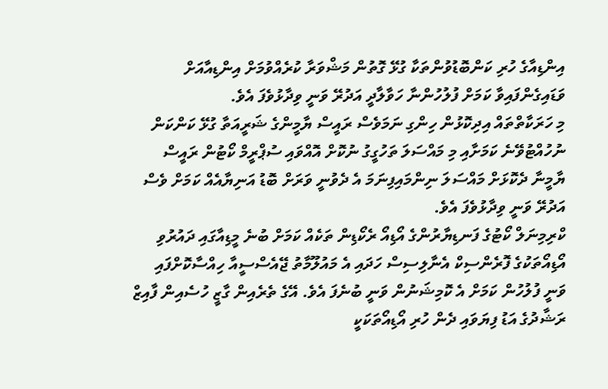އިންޑިއާގެ ހުރި ކަންބޮޑުވުންތަކާ ގުޅޭ ގޮތުން މަޝްވަރާ ކުރެއްވުމަށް އިންޑިއާއަށް ވަޑައިގެންފައިވާ ކަމަށް ފުލުހުންނާ ހަވާލާދީ އަދުރޭ ވަނީ ވިދާޅުވެފަ އެވެ.
މި ހަރަކާތްތައް އިދިކޮޅުން ހިންގި ނަމަވެސް ރައީސް ޔާމީންގެ ޝަރީއަތާ ގުޅޭ ކަންކަން ނުހުއްޓުވޭނެ ކަމަށާއި މި މައްސަލަ ތަހުގީގު ނުކޮށް އޮއްވައި ސުޕްރީމް ކޯޓުން ރައީސް ޔާމީނާ ދެކޮޅަށް މައްސަލަ ނިންމައިފިނަމަ އެ ދެވުނީ ވަރަށް ބޮޑު އަނިޔާއެއް ކަމަށް ވެސް އަދުރޭ ވަނީ ވިދާޅުވެފަ އެވެ.
ކްރިމިނަލް ކޯޓުގެ ފަނޑިޔާރުންގެ އޯޑިއޯ ރެކޯޑިން ތަކެއް ކަމަށް ބުނެ މީޑިއާގައި ދައުރުވި އޯޑިއޯތަކުގެ ފޮރެންސިކް އެނާލިސިސް ހަދައި އެ މައުލޫމާތު ޖޭއެސްސީއާ ހިއްސާކޮށްފައި ވަނީ ފުލުހުން ކަމަށް އެ ކޮމިޝަނުން ވަނީ ބުނެފަ އެވެ. އޭގެ ތެރެއިން ގާޒީ ހުސެއިން ފާއިޒް ރަޝާދުގެ އަޑު ފިޔަވައި ދެން ހުރި އޯޑިއޯތަކަކީ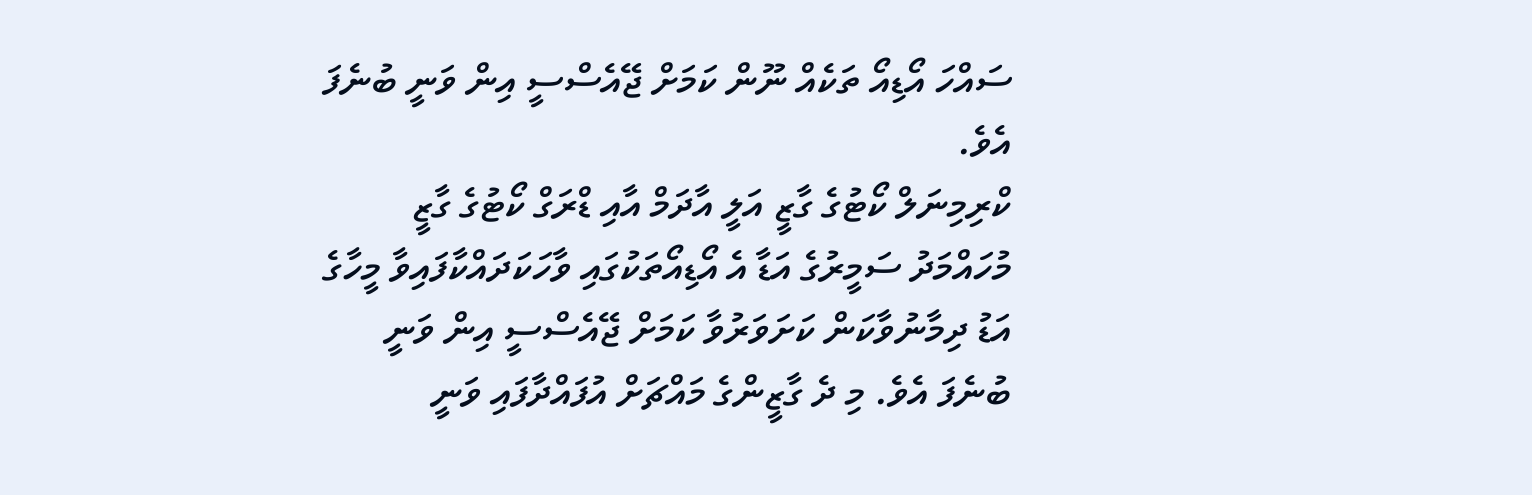ސައްހަ އޯޑިއޯ ތަކެއް ނޫން ކަމަށް ޖޭއެސްސީ އިން ވަނީ ބުނެފަ އެވެ.
ކްރިމިނަލް ކޯޓުގެ ގާޒީ އަލީ އާދަމް އާއި ޑްރަގް ކޯޓުގެ ގާޒީ މުހައްމަދު ސަމީރުގެ އަޑާ އެ އޯޑިއޯތަކުގައި ވާހަކަދައްކާފައިވާ މީހާގެ އަޑު ދިމާނުވާކަން ކަށަވަރުވާ ކަމަށް ޖޭއެސްސީ އިން ވަނީ ބުނެފަ އެވެ. މި ދެ ގާޒީންގެ މައްޗަށް އުފައްދާފައި ވަނީ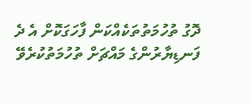ދޮގު ތުހުމަތުތަކެއްކަން ފާހަގަކޮށް އެ ދެ ފަނޑިޔާރުންގެ މައްޗަށް ތުހުމަތުކުރެވޭ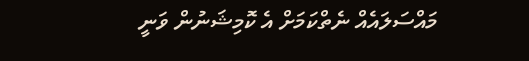މައްސަލައެއް ނެތްކަމަށް އެ ކޮމިޝަނުން ވަނީ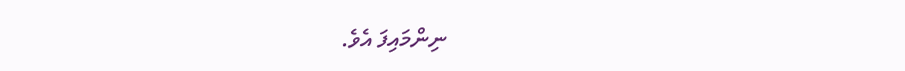ނިންމައިފަ އެވެ.